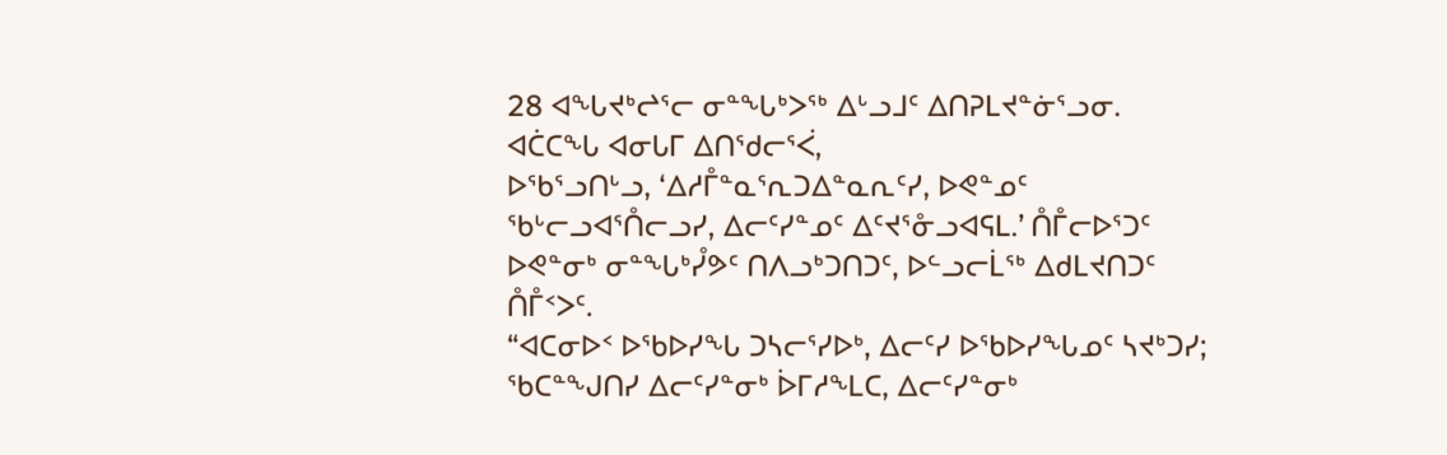28 ᐊᖓᔪᒃᖠᕐᓕ ᓂᓐᖓᒃᐳᖅ ᐃᒡᓗᒧᑦ ᐃᑎᕈᒪᔪᓐᓃᕐᓗᓂ. ᐊᑖᑕᖓ ᐊᓂᒐᒥ ᐃᑎᖁᓕᕐᐹ,
ᐅᖃᕐᓗᑎᒡᓗ, ‘ᐃᓱᒤᓐᓇᕐᕆᑐᐃᓐᓇᕆᑦᓯ, ᐅᕙᓐᓄᑦ ᖃᒡᓕᓗᐊᕐᑍᓕᓗᓯ, ᐃᓕᑦᓯᓐᓄᑦ ᐃᑦᔪᕐᓁᓗᐊᕋᒪ.’ ᑍᒤᓕᐅᕐᑐᑦ ᐅᕙᓐᓂᒃ ᓂᓐᖓᒃᓮᕗᑦ ᑎᐱᓗᒃᑐᑎᑐᑦ, ᐅᓪᓗᓕᒫᖅ ᐃᑯᒪᔪᑎᑐᑦ ᑍᒤᑉᐳᑦ.
“ᐊᑕᓂᐅᑉ ᐅᖃᐅᓯᖓ ᑐᓴᓕᕐᓯᐅᒃ, ᐃᓕᑦᓯ ᐅᖃᐅᓯᖓᓄᑦ ᓴᔪᒃᑐᓯ; ᖃᑕᓐᖑᑎᓯ ᐃᓕᑦᓯᓐᓂᒃ ᐆᒥᓱᖕᒪᑕ, ᐃᓕᑦᓯᓐᓂᒃ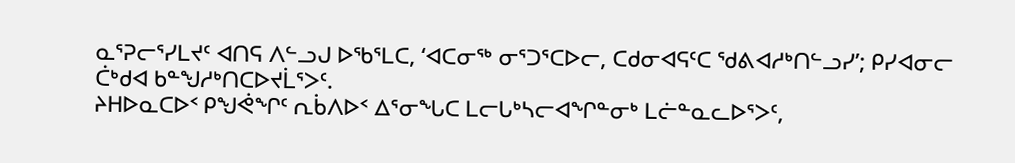ᓇᕐᕈᓕᕐᓯᒪᔪᑦ ᐊᑎᕋ ᐱᓪᓗᒍ ᐅᖃᕐᒪᑕ, ‘ᐊᑕᓂᖅ ᓂᕐᑐᕐᑕᐅᓕ, ᑕᑯᓂᐊᕋᑦᑕ ᖁᕕᐊᓱᒃᑎᓪᓗᓯ’; ᑭᓯᐊᓂᓕ ᑖᒃᑯᐊ ᑲᓐᖑᓱᒃᑎᑕᐅᔪᒫᕐᐳᑦ.
ᔨᕼᐅᓇᑕᐅᑉ ᑭᖑᕚᖏᑦ ᕆᑳᐱᐅᑉ ᐃᕐᓂᖓᑕ ᒪᓕᒐᒃᓴᓕᐊᖏᓐᓂᒃ ᒪᓖᓐᓇᓚᐅᕐᐳᑦ,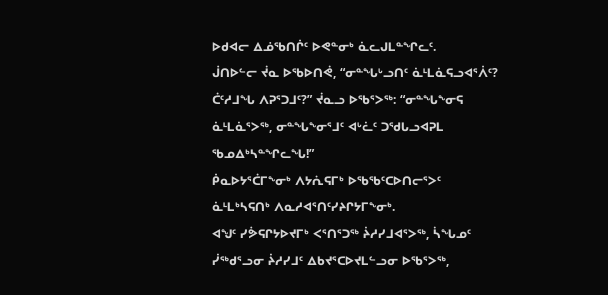ᐅᑯᐊᓕ ᐃᓅᖃᑎᒌᑦ ᐅᕙᓐᓂᒃ ᓈᓚᒍᒪᓐᖏᓚᑦ.
ᒎᑎᐅᓪᓕ ᔫᓇ ᐅᖃᐅᑎᕚ, “ᓂᓐᖓᒡᓗᑎᑦ ᓈᒻᒪᓈᕋᓗᐊᕐᐲᑦ? ᑖᑦᓱᒧᖓ ᐱᕈᕐᑐᒧᑦ?” ᔫᓇᓗ ᐅᖃᕐᐳᖅ: “ᓂᓐᖓᖕᓂᕋ ᓈᒻᒪᓈᕐᐳᖅ, ᓂᓐᖓᖕᓂᕐᒧᑦ ᐊᒡᓛᑦ ᑐᖁᒐᓗᐊᕈᒪ ᖃᓄᐃᒃᓴᓐᖏᓚᖓ!”
ᑮᓇᐅᔭᕐᑖᒥᖕᓂᒃ ᐱᔭᕇᕋᒥᒃ ᐅᖃᖃᑦᑕᐅᑎᓕᕐᐳᑦ ᓈᒻᒪᒃᓴᕋᑎᒃ ᐱᓇᓱᐊᕐᑎᑦᓯᔨᒋᔭᒥᖕᓂᒃ.
ᐊᖑᑦ ᓯᕘᕋᒋᔭᐅᔪᒥᒃ ᐸᕐᑎᕐᑐᖅ ᔩᓱᓯᒧᐊᕐᐳᖅ, ᓵᖓᓄᑦ ᓰᖅᑯᕐᓗᓂ ᔩᓱᓯᒧᑦ ᐃᑲᔪᕐᑕᐅᔪᒪᓪᓗᓂ ᐅᖃᕐᐳᖅ,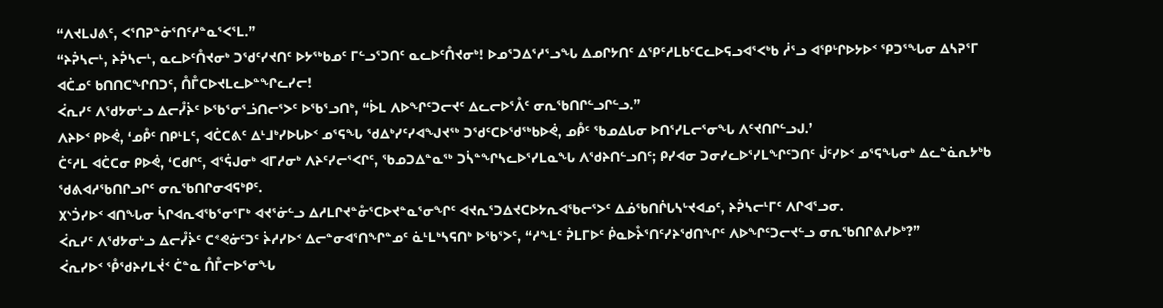“ᐱᔪᒪᒍᕕᑦ, ᐸᕐᑎᕈᓐᓃᕐᑎᑦᓱᓐᓇᕐᐸᕐᒪ.”
“ᔨᕉᓴᓕᒻ, ᔨᕉᓴᓕᒻ, ᓇᓚᐅᑦᑍᔪᓂᒃ ᑐᖁᑦᓯᔪᑎᑦ ᐅᔭᖅᑲᓄᑦ ᒥᓪᓗᕐᑐᑎᑦ ᓇᓚᐅᑦᑍᔪᓂᒃ! ᐅᓄᕐᑐᐃᕐᓱᕐᓗᖓ ᐃᓄᒋᔭᑎᑦ ᐃᕿᑦᓱᒪᑲᑦᑕᓚᐅᕋᓗᐊᕐᐸᒃᑲ ᓲᕐᓗ ᐊᕿᒡᒋᐅᔭᐅᑉ ᕿᑐᕐᖓᓂ ᐃᓴᕈᕐᒥ ᐊᑖᓄᑦ ᑲᑎᑎᑕᖏᑎᑐᑦ, ᑍᒤᑕᐅᔪᒪᓚᐅᓐᖏᓚᓯᓕ!
ᐹᕆᓯᑦ ᐱᖁᔭᓂᒡᓗ ᐃᓕᓮᔩᑦ ᐅᖃᕐᓂᕐᓘᑎᓕᕐᐳᑦ ᐅᖃᕐᓗᑎᒃ, “ᐆᒪ ᐱᐅᖏᑦᑐᓕᔪᑦ ᐃᓚᓕᐅᕐᐰᑦ ᓂᕆᖃᑎᒋᓪᓗᒋᓪᓗ.”
ᐱᔨᐅᑉ ᑭᐅᕚ, ‘ᓄᑬᑦ ᑎᑭᒻᒪᑦ, ᐊᑖᑕᕕᑦ ᐃᒻᒧᒃᓯᐅᒐᐅᑉ ᓄᕐᕋᖓ ᖁᐃᒃᓯᑦᓯᐊᖑᔪᖅ ᑐᖁᑦᑕᐅᖁᖅᑲᐅᕚ, ᓄᑬᑦ ᖃᓄᐃᒐᓂ ᐅᑎᕐᓯᒪᓕᕐᓂᖓ ᐱᑦᔪᑎᒋᓪᓗᒍ.’
ᑖᑦᓱᒪ ᐊᑖᑕᓂ ᑭᐅᕚ, ‘ᑕᑯᒋᑦ, ᐊᕐᕌᒍᓂᒃ ᐊᒥᓱᓂᒃ ᐱᔨᑦᓯᓕᕐᐸᒋᑦ, ᖃᓄᑐᐃᓐᓇᖅ ᑐᓵᓐᖏᓴᓚᐅᕐᓯᒪᓇᖓ ᐱᖁᔨᑎᓪᓗᑎᑦ; ᑭᓯᐊᓂ ᑐᓂᓯᓚᐅᕐᓯᒪᖏᑦᑐᑎᑦ ᒎᑦᓯᐅᑉ ᓄᕐᕋᖓᓂᒃ ᐃᓚᓐᓈᕆᔭᒃᑲ ᖁᕕᐊᓱᖃᑎᒋᓗᒋᑦ ᓂᕆᖃᑎᒋᓂᐊᕋᒃᑭᑦ.
᙭ᔅᑑᓯᐅᑉ ᐊᑎᖓᓂ ᓵᒋᐊᕆᐊᖃᕐᓂᕐᒥᒃ ᐊᔪᕐᓃᓪᓗ ᐃᓱᒪᒋᔪᓐᓁᕐᑕᐅᔪᓐᓇᕐᓂᖏᑦ ᐊᔪᕆᕐᑐᐃᔪᑕᐅᔭᕆᐊᖃᓕᕐᐳᑦ ᐃᓅᖃᑎᒌᒐᓴᒡᔪᐊᓄᑦ, ᔨᕉᓴᓕᒻᒥᑦ ᐱᒋᐊᕐᓗᓂ.
ᐹᕆᓯᑦ ᐱᖁᔭᓂᒡᓗ ᐃᓕᓮᔩᑦ ᑕᕝᕙᓃᑦᑐᑦ ᔩᓱᓯᐅᑉ ᐃᓕᓐᓂᐊᕐᑎᖏᓐᓄᑦ ᓈᒻᒪᒃᓴᕋᑎᒃ ᐅᖃᕐᐳᑦ, “ᓱᖕᒪᑦ ᕉᒪᒥᐅᑦ ᑮᓇᐅᔧᕐᑎᑦᓯᔨᖁᑎᖏᑦ ᐱᐅᖏᑦᑐᓕᔪᓪᓗ ᓂᕆᖃᑎᒋᕕᓯᐅᒃ?”
ᐹᕆᓯᐅᑉ ᕾᖁᔨᓯᒪᔫᑉ ᑖᓐᓇ ᑍᒤᓕᐅᕐᓂᖓ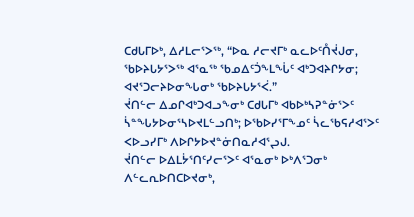ᑕᑯᒐᒥᐅᒃ, ᐃᓱᒪᓕᕐᐳᖅ, “ᐅᓇ ᓱᓕᔪᒥᒃ ᓇᓚᐅᑦᑍᔫᒍᓂ, ᖃᐅᔨᒐᔭᕐᐳᖅ ᐊᕐᓇᖅ ᖃᓄᐃᑦᑑᖕᒪᖔᑦ ᐊᒃᑐᐊᔨᒋᔭᓂ; ᐊᔪᕐᑐᓕᔨᐅᓂᖓᓂᒃ ᖃᐅᔨᒐᔭᕐᐹ.”
ᔫᑎᓪᓕ ᐃᓄᒋᐊᒃᑐᐊᓗᖕᓂᒃ ᑕᑯᒐᒥᒃ ᐊᑲᐅᒃᓴᕈᓐᓃᕐᐳᑦ ᓵᓐᖓᔭᐅᓂᕐᓴᐅᔪᒪᓪᓗᑎᒃ; ᐅᖃᐅᓯᕐᒥᖕᓄᑦ ᓵᓚᖃᕋᓱᐊᕐᐳᑦ ᐸᐅᓗᓯᒥᒃ ᐱᐅᒋᔭᐅᔪᓐᓃᑎᓇᓱᐊᕐᖢᒍ.
ᔫᑎᓪᓕ ᐅᐃᒪᔮᕐᑎᑦᓯᓕᕐᐳᑦ ᐊᕐᓇᓂᒃ ᐅᒃᐱᕐᑐᓂᒃ ᐱᓪᓚᕆᐅᑎᑕᐅᔪᓂᒃ,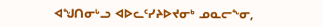ᐊᖑᑎᓂᒡᓗ ᐊᐅᓚᑦᓯᔨᐅᔪᓂᒃ ᓄᓇᓕᖕᓂ,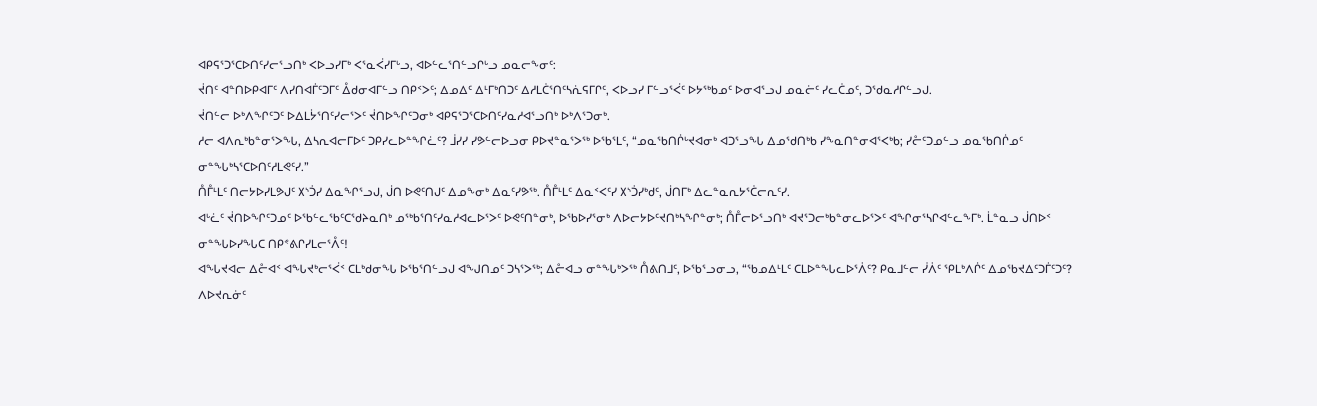ᐊᑭᕋᕐᑐᕐᑕᐅᑎᑦᓯᓕᕐᓗᑎᒃ ᐸᐅᓗᓯᒥᒃ ᐸᕐᓇᐹᓯᒥᒡᓗ, ᐊᐅᓪᓚᕐᑎᓪᓗᒋᒡᓗ ᓄᓇᓕᖕᓂᑦ:
ᔫᑎᑦ ᐊᓐᑎᐅᑭᐊᒥᑦ ᐱᓯᑎᐊᒦᑦᑐᒥᑦ ᐂᑯᓂᐊᒥᓪᓗ ᑎᑭᑉᐳᑦ; ᐃᓄᐃᑦ ᐃᒻᒥᒃᑎᑐᑦ ᐃᓱᒪᑖᕐᑎᑦᓴᕇᕋᒥᒋᑦ, ᐸᐅᓗᓯ ᒥᓪᓗᕐᐹᑦ ᐅᔭᖅᑲᓄᑦ ᐅᓂᐊᕐᓗᒍ ᓄᓇᓖᑦ ᓯᓚᑖᓄᑦ, ᑐᖁᓇᓱᒋᓪᓗᒍ.
ᔫᑎᓪᓕ ᐅᒃᐱᖏᑦᑐᑦ ᐅᐃᒪᔮᕐᑎᑦᓯᓕᕐᐳᑦ ᔫᑎᐅᖏᑦᑐᓂᒃ ᐊᑭᕋᕐᑐᕐᑕᐅᑎᑦᓯᓇᓱᐊᕐᓗᑎᒃ ᐅᒃᐱᕐᑐᓂᒃ.
ᓱᓕ ᐊᐱᕆᒃᑲᓐᓂᕐᐳᖓ, ᐃᓴᕆᐊᓕᒥᐅᑦ ᑐᑭᓯᓚᐅᓐᖏᓛᑦ? ᒨᓯᓯ ᓯᕗᓪᓕᐅᓗᓂ ᑭᐅᔪᓐᓇᕐᐳᖅ ᐅᖃᕐᒪᑦ, “ᓄᓇᖃᑎᒌᒡᔪᐊᓂᒃ ᐊᑐᕐᓗᖓ ᐃᓄᖁᑎᒃᑲ ᓯᖕᓇᑎᓐᓂᐊᕐᐸᒃᑲ; ᓯᓔᑦᑐᓄᓪᓗ ᓄᓇᖃᑎᒌᓄᑦ ᓂᓐᖓᒃᓴᕐᑕᐅᑎᑦᓱᒪᕙᑦᓯ.”
ᑍᒤᒻᒪᑦ ᑎᓕᔭᐅᓯᒪᕗᒍᑦ ᙭ᔅᑑᓯ ᐃᓇᖏᕐᓗᒍ, ᒎᑎ ᐅᕙᑦᑎᒍᑦ ᐃᓄᖕᓂᒃ ᐃᓇᑦᓯᕗᖅ. ᑍᒤᒻᒪᑦ ᐃᓇᑉᐸᑦᓯ ᙭ᔅᑑᓯᒃᑯᑦ, ᒎᑎᒥᒃ ᐃᓚᓐᓇᕆᔭᕐᑖᓕᕆᑦᓯ.
ᐊᒡᓛᑦ ᔫᑎᐅᖏᑦᑐᓄᑦ ᐅᖃᓪᓚᖃᑦᑕᖁᔨᓇᑎᒃ ᓄᖅᑲᕐᑎᑦᓯᓇᓱᐊᓚᐅᕐᐳᑦ ᐅᕙᑦᑎᓐᓂᒃ, ᐅᖃᐅᓯᕐᓂᒃ ᐱᐅᓕᔭᐅᑦᔪᑎᒃᓴᖏᓐᓂᒃ; ᑍᒤᓕᐅᕐᓗᑎᒃ ᐊᔪᕐᑐᓕᒃᑲᓐᓂᓚᐅᕐᐳᑦ ᐊᖏᓂᕐᓴᒋᐊᓪᓚᖕᒥᒃ. ᒫᓐᓇᓗ ᒎᑎᐅᑉ ᓂᓐᖓᐅᓯᖓᑕ ᑎᑭᕝᕕᒋᓯᒪᓕᕐᐰᑦ!
ᐊᖓᔪᐊᓕ ᐃᓔᐊᑉ ᐊᖓᔪᒃᓕᕐᐹᑉ ᑕᒪᒃᑯᓂᖓ ᐅᖃᕐᑎᓪᓗᒍ ᐊᖑᑎᓄᑦ ᑐᓴᕐᐳᖅ; ᐃᓔᐊᓗ ᓂᓐᖓᒃᐳᖅ ᑍᕕᑎᒧᑦ, ᐅᖃᕐᓗᓂᓗ, “ᖃᓄᐃᒻᒪᑦ ᑕᒪᐅᓐᖓᓚᐅᕐᐲᑦ? ᑭᓇᒧᓪᓕ ᓰᐲᑦ ᕿᒪᒃᐱᒌᑦ ᐃᓄᖃᔪᐃᑦᑐᒦᑦᑐᑦ? ᐱᐅᔪᕆᓃᑦ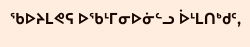ᖃᐅᔨᒪᕙᕋ ᐅᖃᒻᒥᓂᐅᓃᓪᓗ ᐆᒻᒪᑎᒃᑯᑦ,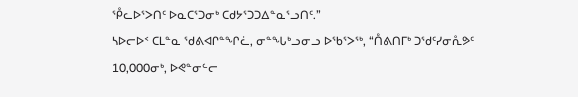ᕾᓚᐅᕐᐳᑎᑦ ᐅᓇᑕᕐᑐᓂᒃ ᑕᑯᔭᕐᑐᑐᐃᓐᓇᕐᓗᑎᑦ.”
ᓴᐅᓕᐅᑉ ᑕᒪᓐᓇ ᖁᕕᐊᒋᓐᖏᓛ, ᓂᓐᖓᒃᓗᓂᓗ ᐅᖃᕐᐳᖅ, “ᑍᕕᑎᒥᒃ ᑐᖁᑦᓯᓂᕅᕗᑦ 10,000ᓂᒃ, ᐅᕙᓐᓂᓪᓕ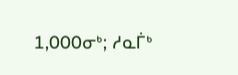1,000ᓂᒃ; ᓱᓇᒦᒃ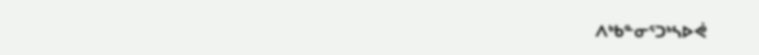ᐱᒃᑲᓐᓂᕐᑐᒃᓴᐅᕚ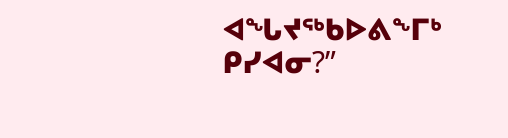ᐊᖓᔪᖅᑲᐅᕕᖕᒥᒃ ᑭᓯᐊᓂ?”